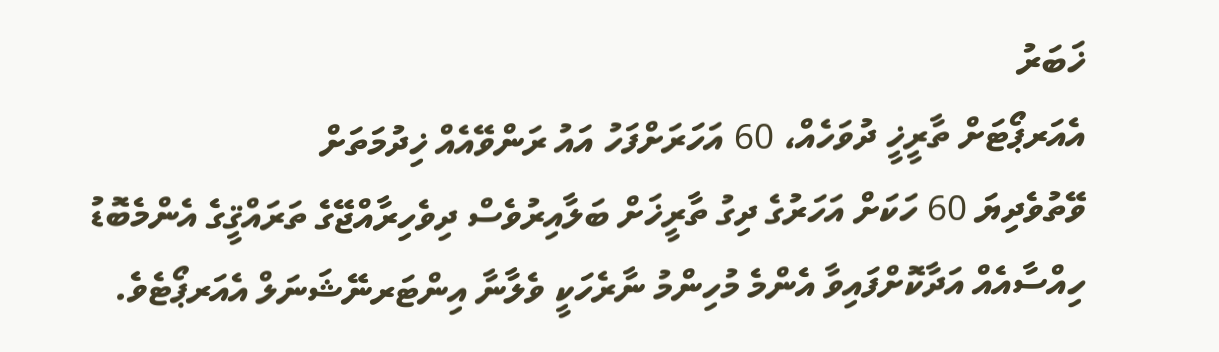ޚަބަރު
އެއަރޕޯޓަށް ތާރީޚީ ދުވަހެއް، 60 އަހަރަށްފަހު އައު ރަންވޭއެއް ޚިދުމަތަށް
ވޭތުވެދިޔަ 60 ހަކަށް އަހަރުގެ ދިގު ތާރީޚަށް ބަލާއިރުވެސް ދިވެހިރާއްޖޭގެ ތަރައްޤީގެ އެންމެބޮޑު ހިއްސާއެއް އަދާކޮށްފައިވާ އެންމެ މުހިންމު ނާރެހަކީ ވެލާނާ އިންޓަރނޭޝަނަލް އެއަރޕޯޓެވެ.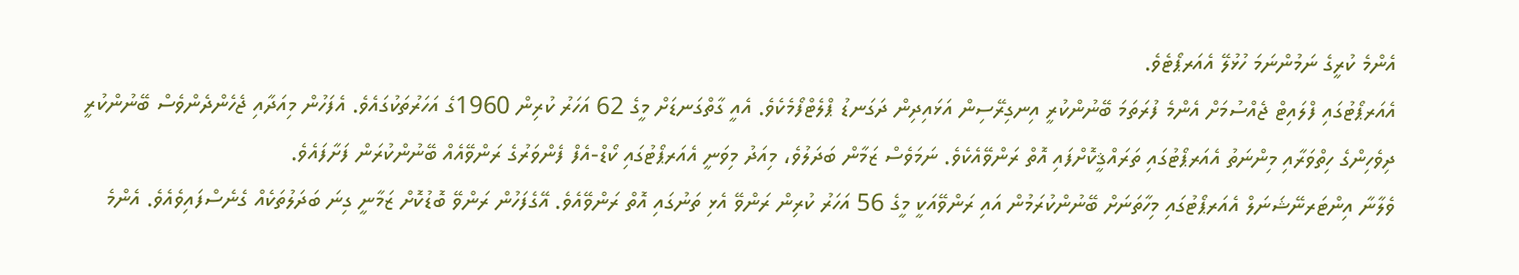އެންމެ ކުރީގެ ނަމުންނަމަ ހުޅުލޭ އެއަރޕޯޓެވެ.
އެއަރޕޯޓުގައި ފްލައިޓް ޖެއްސުމަށް އެންމެ ފުރަތަމަ ބޭނުންކުރީ އިނގިރޭސިން އަޅައިދިން ދަގަނޑު ޕްލެޓްފޯމެކެވެ. އެއީ ގާތްގަނޑަށް މީގެ 62 އަހަރު ކުރިން 1960ގެ އަހަރުތަކުގައެވެ. އެފަހުން މިއަދާއި ޖެހެންދެންވެސް ބޭނުންކުރީ ދިވެހިންގެ ހިތްވަރާއި މިންނަތު އެއަރޕޯޓުގައި ތަރައްޤީކޮށްފައި އޮތް ރަންވޭއެކެވެ. ނަމަވެސް ޒަމާން ބަދަލުވެ، މިއަދު މިވަނީ އެއަރޕޯޓުގައި ކޯޑް-އެފް ފެންވަރުގެ ރަންވޭއެއް ބޭނުންކުރަން ފަށާފައެވެ.
ވެލާނާ އިންޓަރނޭޝަނަލް އެއަރޕޯޓުގައި މިހާތަނަށް ބޭނުންކުރަމުން އައި ރަންވޭއަކީ މީގެ 56 އަހަރު ކުރިން ރަންވޭ އެޅި ތަނުގައި އޮތް ރަންވޭއެވެ. އޭގެފަހުން ރަންވޭ ބޮޑުކޮށް ޒަމާނީ ގިނަ ބަދަލުތަކެއް ގެނެސްފައިވެއެވެ. އެންމެ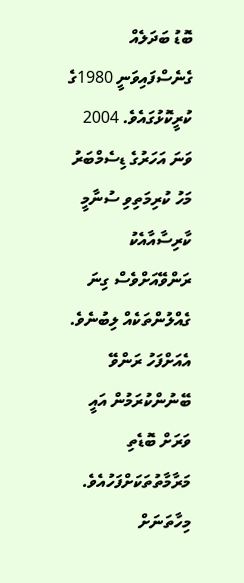ބޮޑު ބަދަލެއް ގެނެސްފައިވަނީ 1980ގެ ކުރީކޮޅުގައެވެ. 2004 ވަނަ އަހަރުގެ ޑިސެމްބަރު މަހު ކުރިމަތިވި ސުނާމީ ކާރިސާއާއެކު ރަންވޭއަށްވެސް ގިނަ ގެއްލުންތަކެއް ލިބުނެވެ. އެއަށްފަހު ރަންވޭ ބޭނުންކުރަމުން އައީ ވަރަށް ބޮޑެތި މަރާމާތުތަކަށްފަހުއެވެ.
މިހާތަނަށް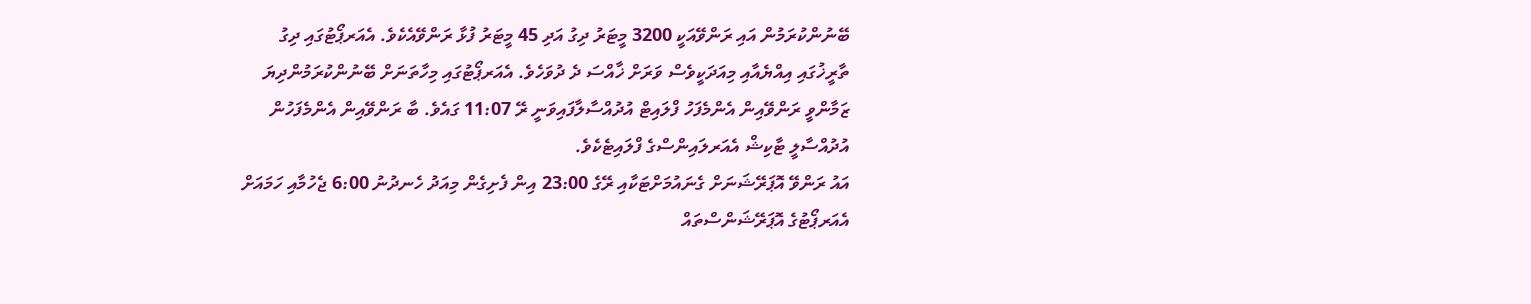ބޭނުންކުރަމުން އައި ރަންވޭއަކީ 3200 މީޓަރު ދިގު އަދި 45 މީޓަރު ފުޅާ ރަންވޭއެކެވެ. އެއަރޕޯޓުގައި ދިގު ތާރީޚުގައި އިއްޔެއާއި މިއަދަކީވެސް ވަރަށް ޚާއްސަ ދެ ދުވަހެވެ. އެއަރޕޯޓުގައި މިހާތަނަށް ބޭނުންކުރަމުންދިޔަ ޒަމާންވީ ރަންވޭއިން އެންމެފަހު ފްލައިޓް އުދުއްސާލާފައިވަނީ ރޭ 11:07 ގައެވެ. ބާ ރަންވޭއިން އެންމެފަހުން އުދުއްސާލީ ޓާކިޝް އެއަރލައިންސްގެ ފްލައިޓެކެވެ.
އައު ރަންވޭ އޮޕަރޭޝަނަށް ގެނައުމަށްޓަކާއި ރޭގެ 23:00 އިން ފެށިގެން މިއަދު ހެނދުނު 6:00 ޖެހުމާއި ހަމައަށް އެއަރޕޯޓުގެ އޮޕަރޭޝަންސްތައް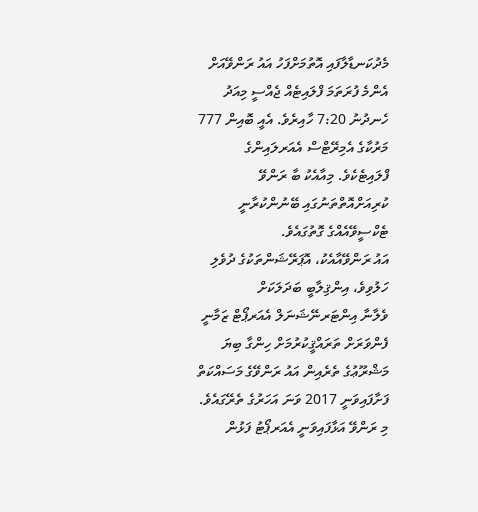މެދުކަނޑާލާފައި އޮތުމަށްފަހު އައު ރަންވޭއަށް އެންމެ ފުރަތަމަ ފްލައިޓެއް ޖެއްސީ މިއަދު ހެނދުނު 7:20 ހާއިރެވެ. އެއީ ބޮއިން 777 މަރުކާގެ އެމިރޭޓްސް އެއަރލައިންގެ ފްލައިޓެކެވެ. މިއާއެކު ބާ ރަންވޭ ކުރިއަށްއޮތްތަނުގައި ބޭނުންކުރާނީ ޓެކްސީވޭއެއްގެ ގޮތުގައެވެ.
އައު ރަންވޭއާއެކު، އޮޕަރޭޝަންތަކުގެ ދުވެލި ހަލުވިވެ، އިންޤިލާބީ ބަދަލަކަށް
ވެލާނާ އިންޓަރނޭޝަނަލް އެއަރޕޯޓް ޒަމާނީ ފެންވަރަށް ތަރައްޤީކުރުމަށް ހިންގާ ބިޔަ މަޝްރޫޢުގެ ތެރެއިން އައު ރަންވޭގެ މަސައްކަތް ފަށާފައިވަނީ 2017 ވަނަ އަހަރުގެ ތެރޭގައެވެ. މި ރަންވޭ އަޅާފައިވަނީ އެއަރޕޯޓު ފަޅުން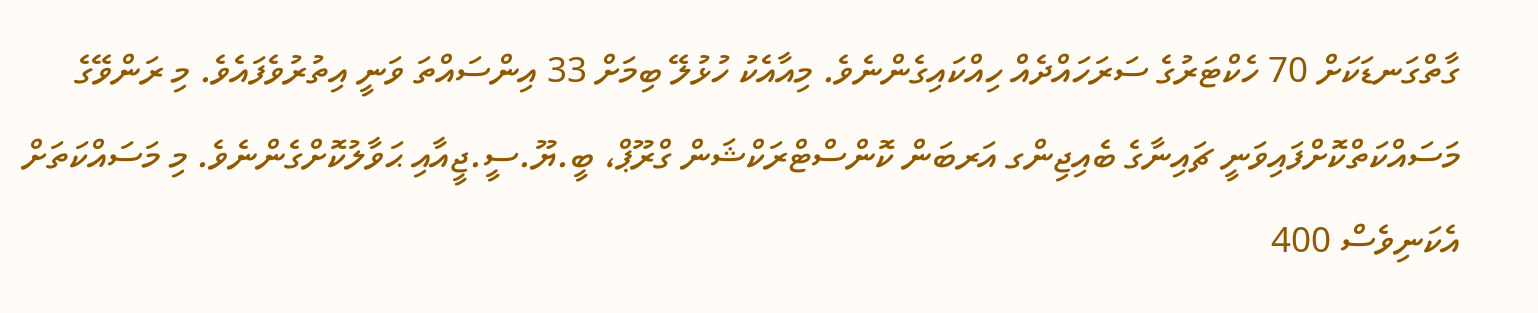ގާތްގަނޑަކަށް 70 ހެކްޓަރުގެ ސަރަހައްދެއް ހިއްކައިގެންނެވެ. މިއާއެކު ހުޅުލޭ ބިމަށް 33 އިންސައްތަ ވަނީ އިތުރުވެފައެވެ. މި ރަންވޭގެ މަސައްކަތްކޮށްފައިވަނީ ޗައިނާގެ ބެއިޖިންގ އަރބަން ކޮންސްޓްރަކްޝަން ގްރޫޕް، ބީ.ޔޫ.ސީ.ޖީއާއި ޙަވާލުކޮށްގެންނެވެ. މި މަސައްކަތަށް އެކަނިވެސް 400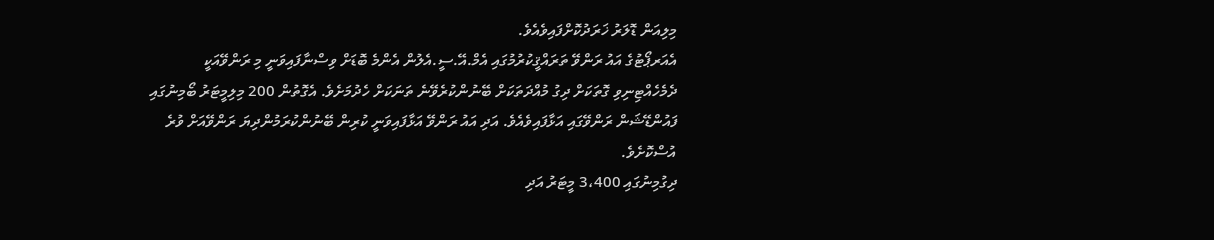މިލިއަން ޑޮލަރު ޚަރަދުކޮށްފައިވެއެވެ.
އެއަރޕޯޓުގެ އައު ރަންވޭ ތަރައްޤީކުރުމުގައި އެމް.އޭ.ސީ.އެލުން އެންމެ ބޮޑަށް ވިސްނާފައިވަނީ މި ރަންވޭއަކީ ދެމެހެއްޓިނިވި ގޮތަކަށް ދިގު މުއްދަތަކަށް ބޭނުންކުރެވޭނެ ތަނަކަށް ހެދުމަށެވެ. އެގޮތުން 200 މިލިމީޓަރު ބޯމިނުގައި ފައުންޑޭޝަން ރަންވޭގައި އަޅާފައިވެއެވެ. އަދި އައު ރަންވޭ އަޅާފައިވަނީ ކުރިން ބޭނުންކުރަމުންދިޔަ ރަންވޭއަށް ވުރެ އުސްކޮށެވެ.
ދިގުމިނުގައި 3،400 މީޓަރު އަދި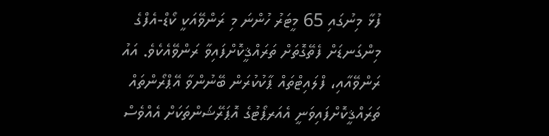ފުޅާ މިނުގައި 65 މީޓަރު ހުންނަ މި ރަންވޭއަކީ ކޯޑް-އެފްގެ މިންގަނޑަށް ފެތޭގޮތަށް ތަރައްޤީކޮށްފައިވާ ރަންވޭއެކެވެ. އައު ރަންވޭއާއި، ފްލައިޓްތައް ޕާކުކުރަން ބޭނުންވާ އޭޕްރޯންތައް ތަރައްޤީކޮށްފައިވަނީ އެއަރޕޯޓުގެ އޮޕަރޭޝަންތަކަށް އެއްވެސް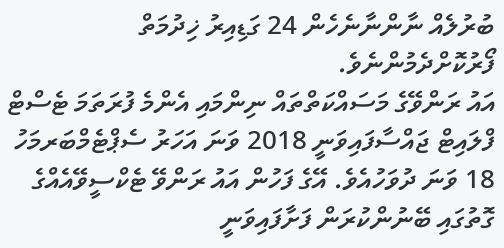ބުރުލެއް ނާންނާނެހެން 24 ގަޑިއިރު ޚިދުމަތް ފޯރުކޮށްދެމުންނެވެ.
އައު ރަންވޭގެ މަސައްކަތްތައް ނިންމައި އެންމެ ފުރަތަމަ ޓެސްޓް ފްލައިޓް ޖައްސާފައިވަނީ 2018 ވަނަ އަހަރު ސެޕްޓެމްބަރމަހު 18 ވަނަ ދުވަހުއެވެ. އޭގެ ފަހުން އައު ރަންވޭ ޓެކްސީވޭއެއްގެ ގޮތުގައި ބޭނުންކުރަން ފަށާފައިވަނީ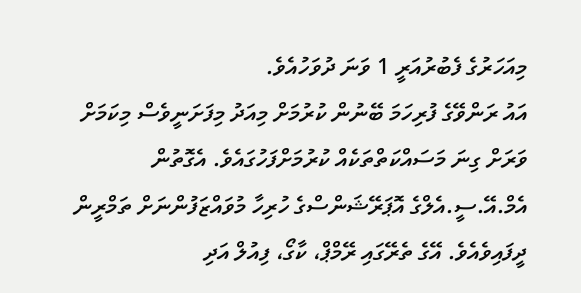މިއަހަރުގެ ފެބުރުއަރީ 1 ވަނަ ދުވަހުއެވެ.
އައު ރަންވޭގެ ފުރިހަމަ ބޭނުން ކުރުމަށް މިއަދު މިފަށަނީވެސް މިކަމަށް ވަރަށް ގިނަ މަސައްކަތްތަކެއް ކުރުމަށްފަހުގައެވެ. އެގޮތުން އެމް.އޭ.ސީ.އެލްގެ އޮޕަރޭޝަންސްގެ ހުރިހާ މުވައްޒަފުންނަށް ތަމްރީން ދީފައިވެއެވެ. އޭގެ ތެރޭގައި ރޭމްޕް، ކާގޯ، ފިއުލް އަދި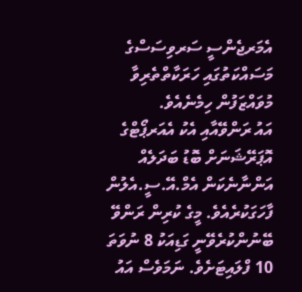އެމަރޖެންސީ ސަރވިސަސްގެ މަސައްކަތުގައި ހަރަކާތްތެރިވާ މުވައްޒަފުން ހިމެނެއެވެ.
އައު ރަންވޭއާއި އެކު އެއަރޕޯޓްގެ އޮޕަރޭޝަނަށް ބޮޑު ބަދަލެއް އަންނާނެކަން އެމް.އޭ.ސީ.އެލުން ފާހަގަކުރެއެވެ. މީގެ ކުރިން ރަންވޭ ބޭނުންކުރެވޭނީ ގަޑިއަކު 8 ނުވަތަ 10 ފްލައިޓަށެވެ. ނަމަވެސް އައު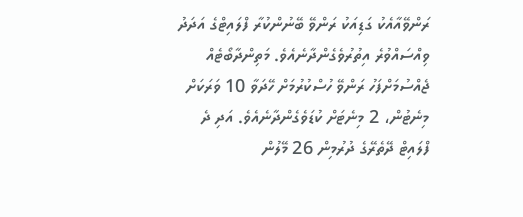ރަންވޭއާއެކު ގަޑިއަކު ރަންވޭ ބޭނުންކުރާ ފްލައިޓްގެ އަދަދު ވިއްސައްވުރެ އިތުރުވެގެންދާނެއެވެ. މަތިންދާބޯޓެއް ޖެއްސުމަށްފަހު ރަންވޭ ހުސްކުރުމަށް ހޭދަވާ 10 ވަރަކަށް މިނެޓުން، 2 މިނެޓަށް ކުޑަވެގެންދާނެއެވެ. އަދި ދެ ފްލައިޓް ދޭތެރޭގެ ދުރުމިން 26 މޭލުން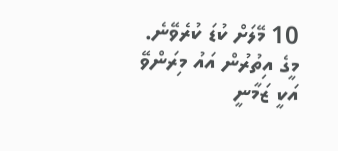10 މޭލަށް ކުޑަ ކުރެވޭނެ.
މީގެ އިތުރުން އައު މިރަންވޭ އަކީ ޒަމާނީ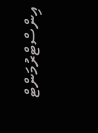އިންސްޓްރުމަންޓް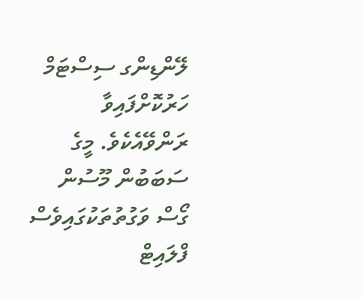ލޭންޑިންގ ސިސްޓަމް ހަރުކޮށްފައިވާ ރަންވޭއެކެވެ. މީގެ ސަބަބުން މޫސުން ގޯސް ވަގުތުތަކުގައިވެސް ފްލައިޓް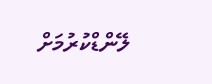ލޭންޑްކުރުމަށް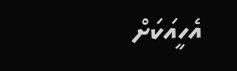އެހީއަކަށް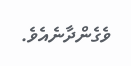ވެގެންދާނެއެވެ.